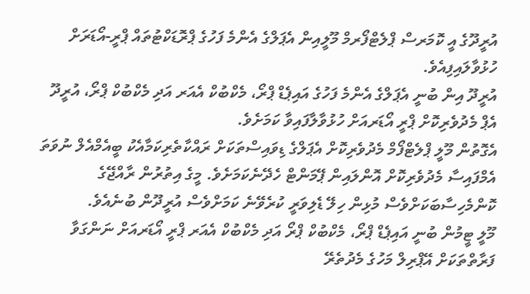އުރީދޫގެ އީ ކޮމަރސް ޕްލެޓްފޯރމް މޫލީއިން އެޕަލްގެ އެންމެ ފަހުގެ ޕްރޮޑަކްޓުތައް ޕްރީ-އޯޑަރަށް ހުޅުވާލައިފިއެވެ.
އުރީދޫ އިން ބުނީ އެޕަލްގެ އެންމެ ފަހުގެ އައިޕެޑް ޕްރޯ، މެކްބުކް އެއަރ އަދި މެކްބުކް ޕްރޯ، އުރީދޫ އެޕް މެދުވެރިކޮށް ޕްރީ އޯޑަރއަށް ހުޅުވާލާފައިވާ ކަމަށެވެ.
އެގޮތުން މޫލީ ޕްލެޓްފޯމް މެދުވެރިކޮށް އެޕަލްގެ ޑިވައިސްތަކަށް ރައްކާތެރިކަމާއެކު ބީއެމްއެލް ނުވަތަ އެމްފައިސާ މެދުވެރިކޮށް އޮންލައިން ޕޭމަންޓް ހެދޭނެކަމަށެވެ. މީގެ އިތުރުން ރާއްޖޭގެ ކޮންމެހިސާބަކަށްވެސް މުޅިން ހިލޭ ޑެލިވަރީ ކުރެވޭނެ ކަމަށްވެސް އުރީދޫން ބުނެއެވެ.
މޫލީ ޓީމުން ބުނީ އައިޕެޑް ޕްރޯ، މެކްބުކް ޕްރޯ އަދި މެކްބުކް އެއަރ ޕްރީ އޯޑަރއަށް ނަންގަވާ ފަރާތްތަކަށް އޭޕްރިލް މަހުގެ މެދުތެރޭ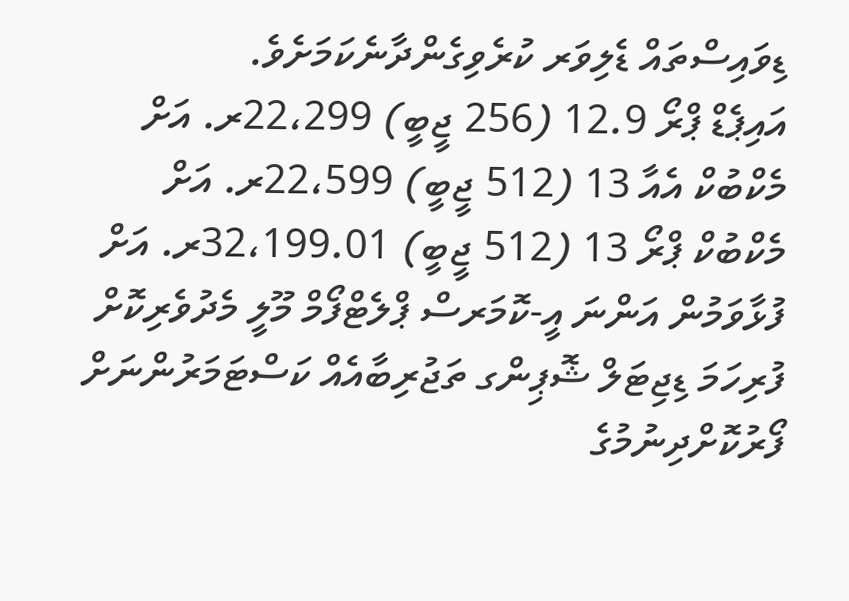ޑިވައިސްތައް ޑެލިވަރ ކުރެވިގެންދާނެކަމަށެވެ.
އައިޕެޑް ޕްރޯ 12.9 (256 ޖީބީ) 22،299ރ. އަށް
މެކްބުކް އެއާ 13 (512 ޖީބީ) 22،599ރ. އަށް
މެކްބުކް ޕްރޯ 13 (512 ޖީބީ) 32،199.01ރ. އަށް
ފުޅާވަމުން އަންނަ އީ-ކޮމަރސް ޕްލެޓްފޯމް މޫލީ މެދުވެރިކޮށް ފުރިހަމަ ޑިޖިޓަލް ޝޮޕިންގ ތަޖުރިބާއެއް ކަސްޓަމަރުންނަށް ފޯރުކޮށްދިނުމުގެ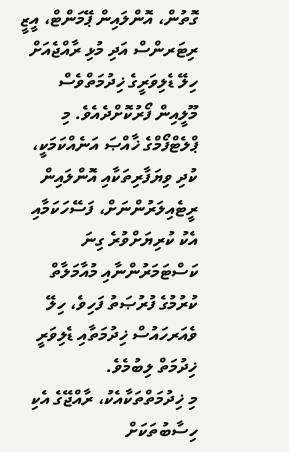ގޮތުން، އޮންލައިން ޕޭމަންޓް، އީޒީ ރިޓަރންސް އަދި މުޅި ރާއްޖެއަށް ހިލޭ ޑެލިވަރީގެ ޚިދުމަތްވެސް މޫލީއިން ފޯރުކޮށްދެއެވެ. މި ޕްލެޓްފޯމްގެ ޚާއްޞަ އަނެއްކަމަކީ، ކުދި ވިޔަފާރިތަކާއި އޮންލައިން ރީޓެއިލަރުންނަށް، ފަސޭހަކަމާއި އެކު ކުރިޔަށްވުރެ ގިނަ ކަސްޓަމަރުންނާއި މުއާމަލާތް ކުރުމުގެ ފުރުޞަތު ފަހިވެ، ހިލޭ ވެއަރހައުސް ޚިދުމަތާއި ޑެލިވަރީ ޚިދުމަތް ލިބުމެވެ.
މި ޚިދުމަތްތަކާއެކު، ރާއްޖޭގެ އެކި ހިސާބުތަކަށް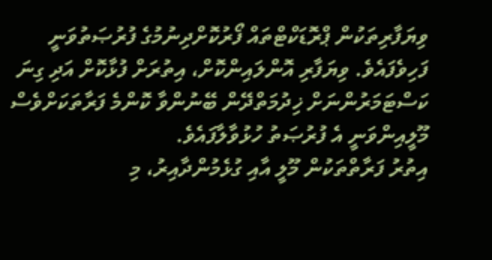ވިޔަފާރިތަކުން ޕްރޮޑަކްޓްތައް ފޯރުކޮށްދިނުމުގެ ފުރުޞަތުވަނީ ފަހިވެފައެވެ. ވިޔަފާރި އޮންލައިންކޮށް، އިތުރަށް ފުޅާކޮށް އަދި ގިނަ ކަސްޓަމަރުންނަށް ޚިދުމަތްދޭން ބޭނުންވާ ކޮންމެ ފަރާތަކަށްވެސް މޫލީއިންވަނީ އެ ފުރުޞަތު ހުޅުވާލާފައެވެ.
އިތުރު ފަރާތްތަކުން މޫލީ އާއި ގުޅެމުންދާއިރު، މި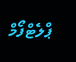ޕްލެޓްފޯމް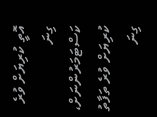އޮތީ ކުރިޔަށް ވުރެ ގިނަ ކަސްޓަމަރުންނަށް، ކުރިޔަށް ވުރެ ތަފާތު ގިނަ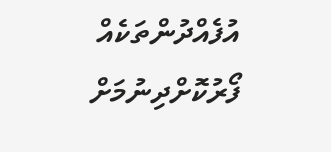އުފެއްދުންތަކެއް ފޯރުކޮށްދިނުމަށް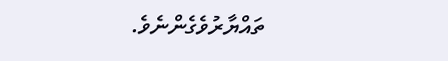ތައްޔާރުވެގެންނެވެ.